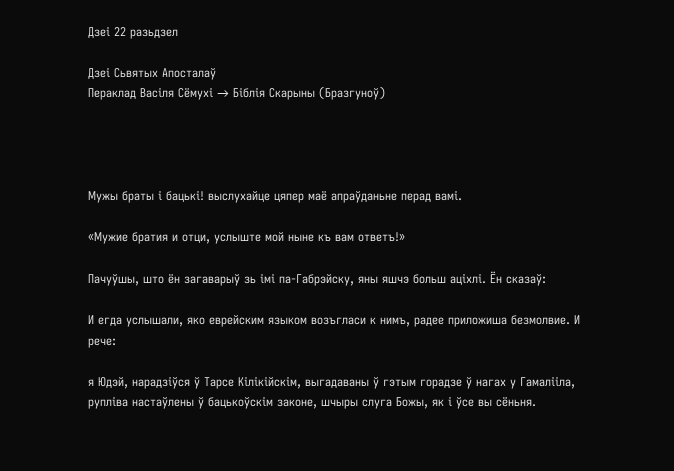Дзеі 22 разьдзел

Дзеі Сьвятых Апосталаў
Пераклад Васіля Сёмухі → Біблія Скарыны (Бразгуноў)




Мужы браты і бацькі! выслухайце цяпер маё апраўданьне перад вамі.

«Мужие братия и отци, услыште мой ныне къ вам ответъ!»

Пачуўшы, што ён загаварыў зь імі па-Габрэйску, яны яшчэ больш аціхлі. Ён сказаў:

И егда услышали, яко еврейским языком возъгласи к нимъ, радее приложиша безмолвие. И рече:

я Юдэй, нарадзіўся ў Тарсе Кілікійскім, выгадаваны ў гэтым горадзе ў нагах у Гамалііла, рупліва настаўлены ў бацькоўскім законе, шчыры слуга Божы, як і ўсе вы сёньня.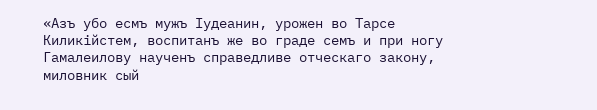«Азъ убо есмъ мужъ Іудеанин, урожен во Тарсе Киликійстем, воспитанъ же во граде семъ и при ногу Гамалеилову наученъ справедливе отческаго закону, миловник сый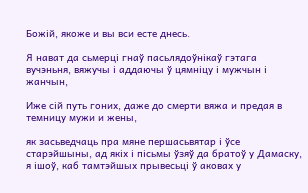Божій, якоже и вы вси есте днесь.

Я нават да сьмерці гнаў пасьлядоўнікаў гэтага вучэньня, вяжучы і аддаючы ў цямніцу і мужчын і жанчын,

Иже сій путь гоних, даже до смерти вяжа и предая в темницу мужи и жены,

як засьведчаць пра мяне першасьвятар і ўсе старэйшыны, ад якіх і пісьмы ўзяў да братоў у Дамаску, я ішоў, каб тамтэйшых прывесьці ў аковах у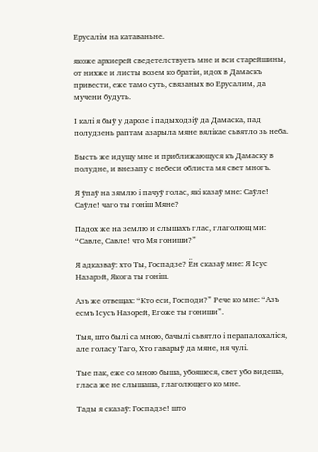Ерусалім на катаваньне.

якоже архиерей сведетелствуеть мне и вси старейшины, от нихже и листы возем ко братіи, идох в Дамаскъ привести, еже тамо суть, связаных во Ерусалим, да мучени будуть.

І калі я быў у дарозе і падыходзіў да Дамаска, пад полудзень раптам азарыла мяне вялікае сьвятло зь неба.

Бысть же идущу мне и приближающуся къ Дамаску в полудне, и внезапу с небеси облиста мя свет многъ.

Я ўпаў на зямлю і пачуў голас, які казаў мне: Саўле! Саўле! чаго ты гоніш Мяне?

Падох же на землю и слышахъ глас, глаголющ ми: “Савле, Савле! что Мя гониши?”

Я адказваў: хто Ты, Госпадзе? Ён сказаў мне: Я Ісус Назарэй, Якога ты гоніш.

Азъ же отвещах: “Кто еси, Господи?” Рече ко мне: “Азъ есмъ Ісусъ Назорей, Егоже ты гониши”.

Тыя, што былі са мною, бачылі сьвятло і перапалохаліся, але голасу Таго, Хто гаварыў да мяне, ня чулі.

Тые пак, еже со мною быша, убояшеся, свет убо видеша, гласа же не слышаша, глаголющего ко мне.

Тады я сказаў: Госпадзе! што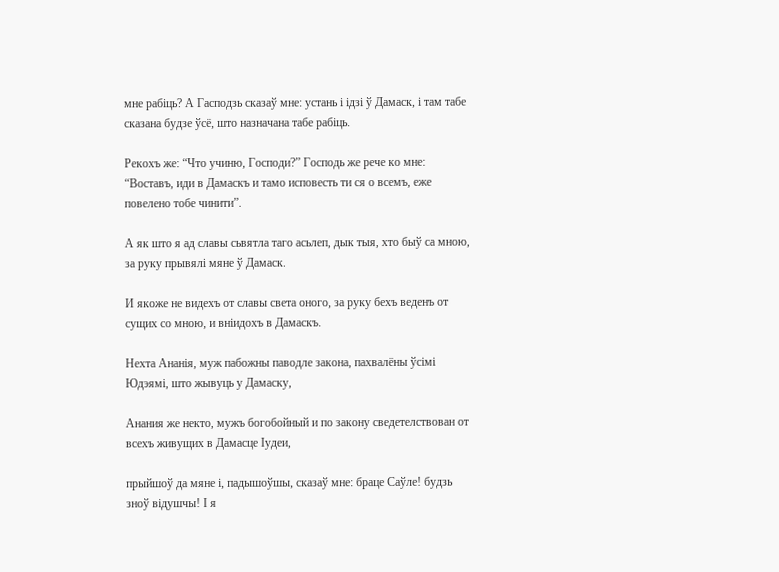мне рабіць? А Гасподзь сказаў мне: устань і ідзі ў Дамаск, і там табе сказана будзе ўсё, што назначана табе рабіць.

Рекохъ же: “Что учиню, Господи?” Господь же рече ко мне: “Воставъ, иди в Дамаскъ и тамо исповесть ти ся о всемъ, еже повелено тобе чинити”.

А як што я ад славы сьвятла таго асьлеп, дык тыя, хто быў са мною, за руку прывялі мяне ў Дамаск.

И якоже не видехъ от славы света оного, за руку бехъ веденъ от сущих со мною, и вніидохъ в Дамаскъ.

Нехта Ананія, муж пабожны паводле закона, пахвалёны ўсімі Юдэямі, што жывуць у Дамаску,

Анания же некто, мужъ богобойный и по закону сведетелствован от всехъ живущих в Дамасце Іудеи,

прыйшоў да мяне і, падышоўшы, сказаў мне: браце Саўле! будзь зноў відушчы! І я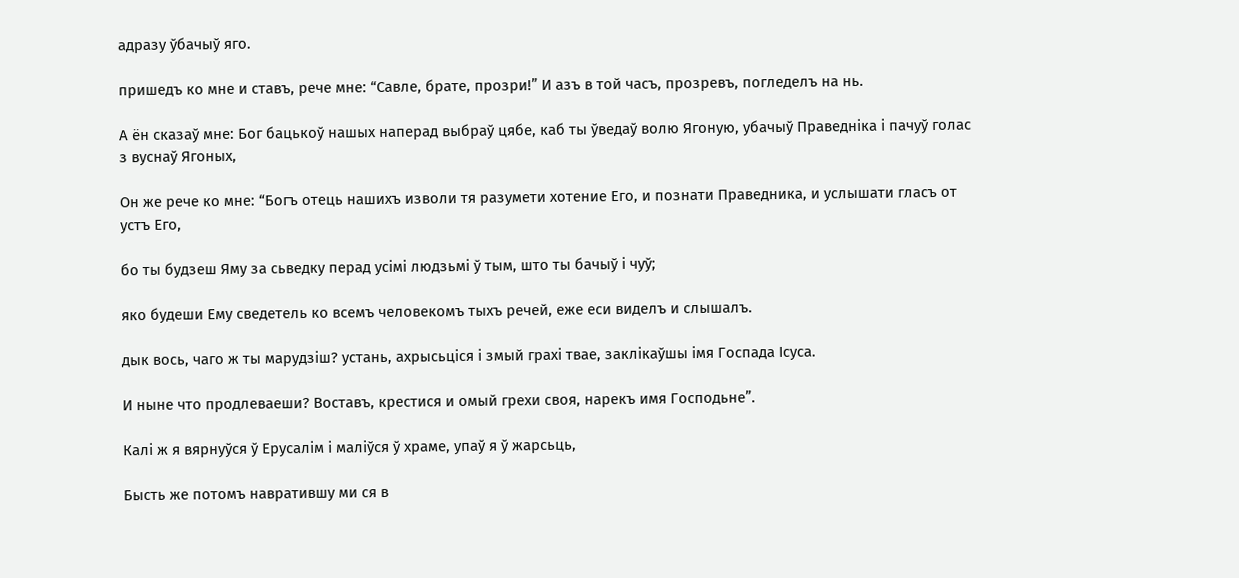адразу ўбачыў яго.

пришедъ ко мне и ставъ, рече мне: “Савле, брате, прозри!” И азъ в той часъ, прозревъ, погледелъ на нь.

А ён сказаў мне: Бог бацькоў нашых наперад выбраў цябе, каб ты ўведаў волю Ягоную, убачыў Праведніка і пачуў голас з вуснаў Ягоных,

Он же рече ко мне: “Богъ отець нашихъ изволи тя разумети хотение Его, и познати Праведника, и услышати гласъ от устъ Его,

бо ты будзеш Яму за сьведку перад усімі людзьмі ў тым, што ты бачыў і чуў;

яко будеши Ему сведетель ко всемъ человекомъ тыхъ речей, еже еси виделъ и слышалъ.

дык вось, чаго ж ты марудзіш? устань, ахрысьціся і змый грахі твае, заклікаўшы імя Госпада Ісуса.

И ныне что продлеваеши? Воставъ, крестися и омый грехи своя, нарекъ имя Господьне”.

Калі ж я вярнуўся ў Ерусалім і маліўся ў храме, упаў я ў жарсьць,

Бысть же потомъ навратившу ми ся в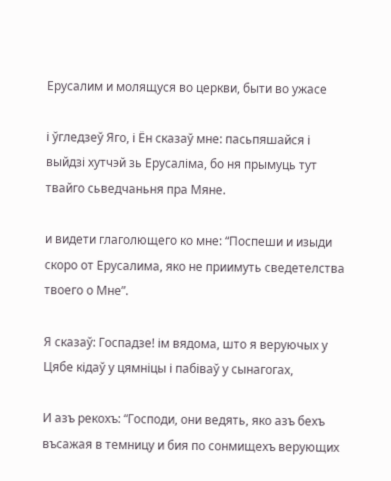Ерусалим и молящуся во церкви, быти во ужасе

і ўгледзеў Яго, і Ён сказаў мне: пасьпяшайся і выйдзі хутчэй зь Ерусаліма, бо ня прымуць тут твайго сьведчаньня пра Мяне.

и видети глаголющего ко мне: “Поспеши и изыди скоро от Ерусалима, яко не приимуть сведетелства твоего о Мне”.

Я сказаў: Госпадзе! ім вядома, што я веруючых у Цябе кідаў у цямніцы і пабіваў у сынагогах,

И азъ рекохъ: “Господи, они ведять, яко азъ бехъ въсажая в темницу и бия по сонмищехъ верующих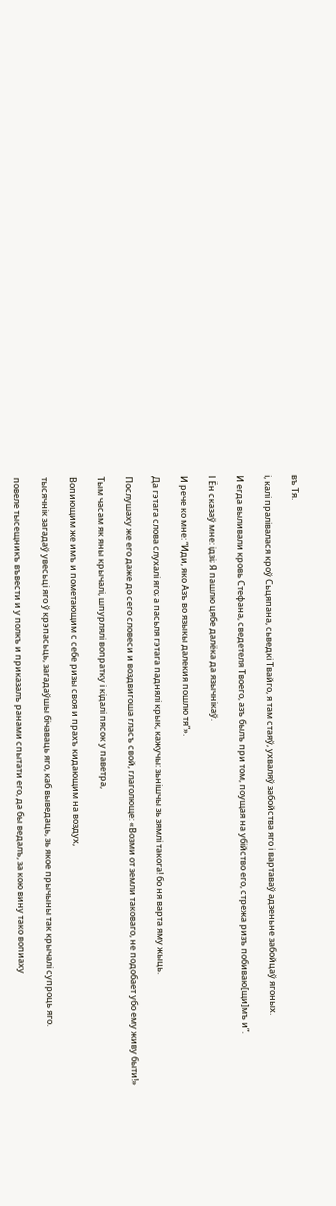въ Тя.

і, калі пралівалася кроў Сьцяпана, сьведкі Твайго, я там стаяў, ухваляў забойства яго і вартаваў адзеньне забойцаў ягоных.

И егда выливали кровь Стефана, сведетеля Твоего, азъ былъ при том, поущая на убійство его, стрежа ризъ побиваю[щи]мъ и”.

І Ён сказаў мне: ідзі; Я пашлю цябе далёка да язычнікаў.

И рече ко мне: “Иди, яко Азъ во языкы далекия пошлю тя”».

Да гэтага слова слухалі яго; а пасьля гэтага паднялі крык, кажучы: зьнішчы зь зямлі такога! бо ня варта яму жыць.

Послушаху же его даже до сего словеси и воздвигоша гласъ свой, глаголюще: «Возми от земли таковаго, не подобает убо ему живу быти!»

Тым часам як яны крычалі, шпурлялі вопратку і кідалі пясок у паветра,

Вопиющим же имъ и пометающим с себе ризы своя и прахъ кидающим на воздух,

тысячнік загадаў увесьці яго ў крэпасьць, загадаўшы бічаваць яго, каб выведаць, зь якое прычыны так крычалі супроць яго.

повеле тысещникъ въвести и у полкъ и приказалъ ранами спытати его, да бы ведалъ, за кою вину тако вопиаху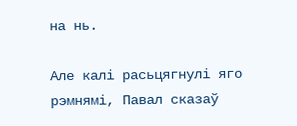на нь.

Але калі расьцягнулі яго рэмнямі, Павал сказаў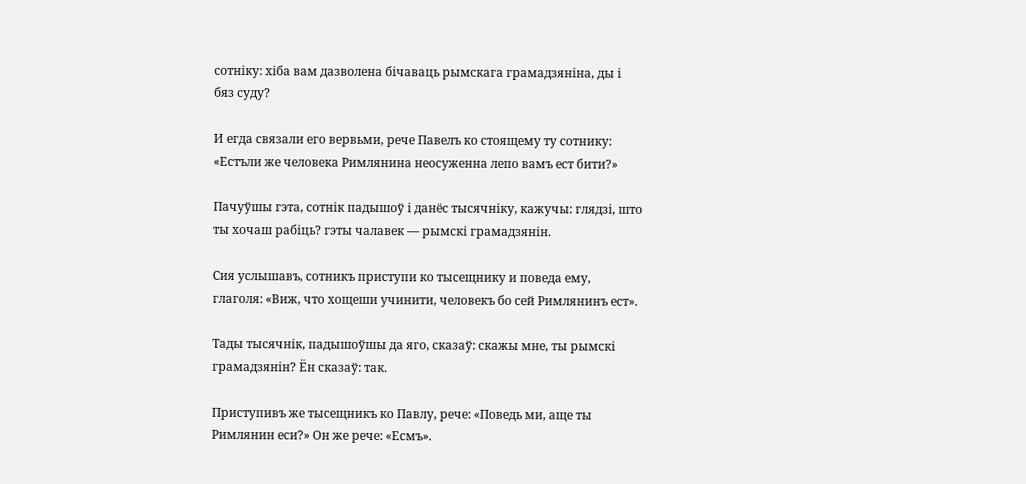сотніку: хіба вам дазволена бічаваць рымскага грамадзяніна, ды і бяз суду?

И егда связали его вервьми, рече Павелъ ко стоящему ту сотнику: «Естъли же человека Римлянина неосуженна лепо вамъ ест бити?»

Пачуўшы гэта, сотнік падышоў і данёс тысячніку, кажучы: глядзі, што ты хочаш рабіць? гэты чалавек — рымскі грамадзянін.

Сия услышавъ, сотникъ приступи ко тысещнику и поведа ему, глаголя: «Виж, что хощеши учинити, человекъ бо сей Римлянинъ ест».

Тады тысячнік, падышоўшы да яго, сказаў: скажы мне, ты рымскі грамадзянін? Ён сказаў: так.

Приступивъ же тысещникъ ко Павлу, рече: «Поведь ми, аще ты Римлянин еси?» Он же рече: «Есмъ».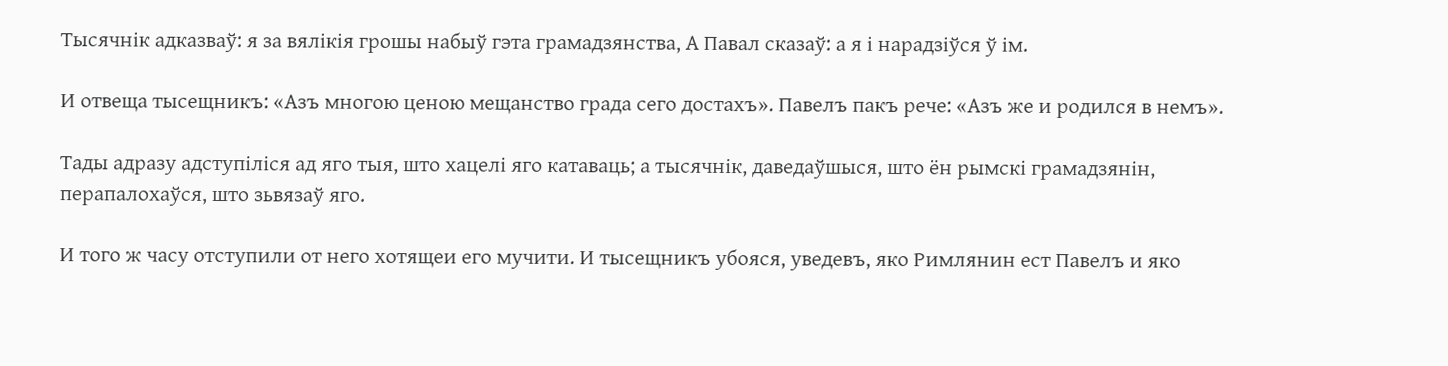Тысячнік адказваў: я за вялікія грошы набыў гэта грамадзянства, А Павал сказаў: а я і нарадзіўся ў ім.

И отвеща тысещникъ: «Азъ многою ценою мещанство града сего достахъ». Павелъ пакъ рече: «Азъ же и родился в немъ».

Тады адразу адступіліся ад яго тыя, што хацелі яго катаваць; а тысячнік, даведаўшыся, што ён рымскі грамадзянін, перапалохаўся, што зьвязаў яго.

И того ж часу отступили от него хотящеи его мучити. И тысещникъ убояся, уведевъ, яко Римлянин ест Павелъ и яко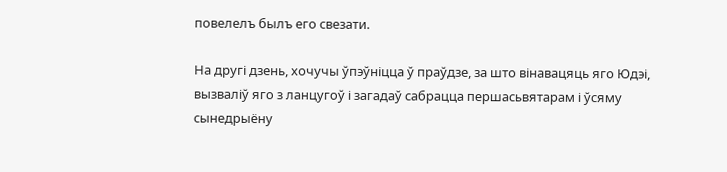повелелъ былъ его свезати.

На другі дзень, хочучы ўпэўніцца ў праўдзе, за што вінавацяць яго Юдэі, вызваліў яго з ланцугоў і загадаў сабрацца першасьвятарам і ўсяму сынедрыёну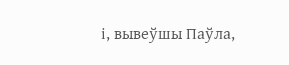і, вывеўшы Паўла,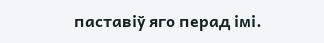паставіў яго перад імі.